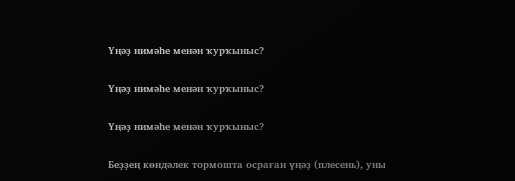Үңәҙ нимәһе менән ҡурҡыныс?

Үңәҙ нимәһе менән ҡурҡыныс?

Үңәҙ нимәһе менән ҡурҡыныс?

Беҙҙең көндәлек тормошта осраған үңәҙ (плесень), уны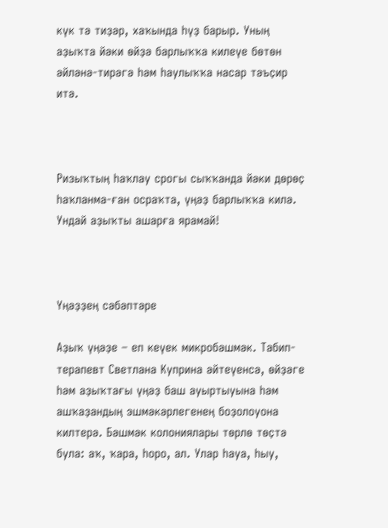күк тә тиҙәр, хаҡында һүҙ барыр. Уның аҙыҡта йәки өйҙә барлыҡҡа килеүе бөтөн әйләнә-тирәгә һәм һаулыҡҡа насар тәъҫир итә.



Ризыҡтың һаҡлау срогы сыҡҡанда йәки дөрөҫ һаҡланма-ған осраҡта, үңәҙ барлыҡҡа килә. Ундай аҙыҡты ашарға ярамай!



Үңәҙҙең сәбәптәре

Аҙыҡ үңәҙе – еп кеүек микробәшмәк. Табип-терапевт Светлана Куприна әйтеүенсә, өйҙәге һәм аҙыҡтағы үңәҙ баш ауыртыуына һәм ашҡаҙандың эшмәкәрлегенең боҙолоуона килтерә. Бәшмәк колониялары төрлө төҫтә була: аҡ, ҡара, һоро, ал. Улар һауа, һыу,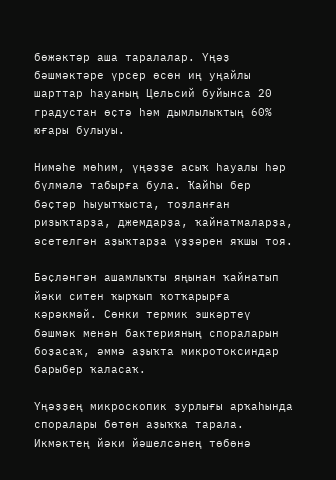бөжәктәр аша таралалар. Үңәҙ бәшмәктәре үрсер өсөн иң уңайлы шарттар һауаның Цельсий буйынса 20 градустан өҫтә һәм дымлылыҡтың 60% юғары булыуы.

Нимәһе мөһим, үңәҙҙе асыҡ һауалы һәр бүлмәлә табырға була. Ҡайһы бер бәҫтәр һыуытҡыста, тоҙланған ризыҡтарҙа, джемдарҙа, ҡайнатмаларҙа, әсетелгән аҙыҡтарҙа үҙҙәрен яҡшы тоя.

Бәҫләнгән ашамлыҡты яңынан ҡайнатып йәки ситен ҡырҡып ҡотҡарырға кәрәкмәй. Сөнки термик эшкәртеү бәшмәк менән бактерияның спораларын боҙасаҡ, әммә аҙыҡта микротоксиндар барыбер ҡаласаҡ.

Үңәҙҙең микроскопик ҙурлығы арҡаһында споралары бөтөн аҙыҡҡа тарала. Икмәктең йәки йәшелсәнең төбөнә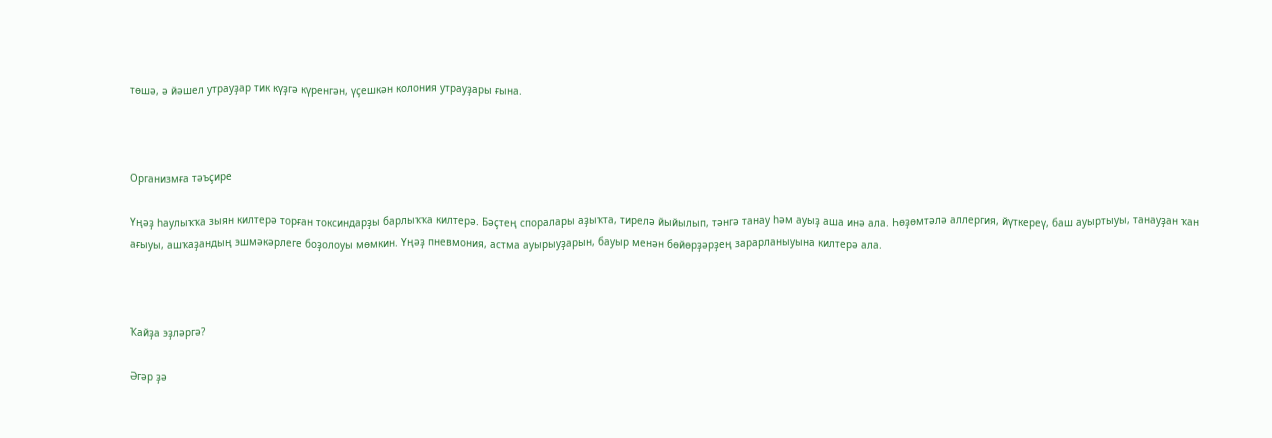төшә, ә йәшел утрауҙар тик күҙгә күренгән, үҫешкән колония утрауҙары ғына.



Организмға тәъҫире

Үңәҙ һаулыҡҡа зыян килтерә торған токсиндарҙы барлыҡҡа килтерә. Бәҫтең споралары аҙыҡта, тирелә йыйылып, тәнгә танау һәм ауыҙ аша инә ала. Һөҙөмтәлә аллергия, йүткереү, баш ауыртыуы, танауҙан ҡан ағыуы, ашҡаҙандың эшмәкәрлеге боҙолоуы мөмкин. Үңәҙ пневмония, астма ауырыуҙарын, бауыр менән бөйөрҙәрҙең зарарланыуына килтерә ала.



Ҡайҙа эҙләргә?

Әгәр ҙә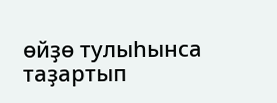өйҙө тулыһынса таҙартып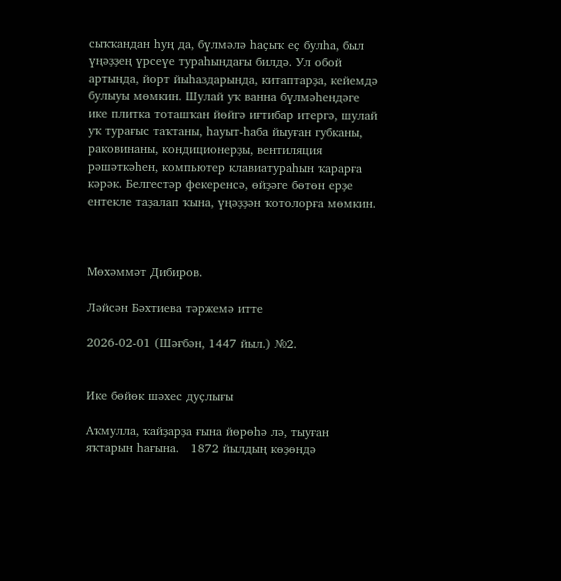сыҡҡандан һуң да, бүлмәлә һаҫыҡ еҫ булһа, был үңәҙҙең үрсеүе тураһындағы билдә. Ул обой артында, йорт йыһаздарында, китаптарҙа, кейемдә булыуы мөмкин. Шулай уҡ ванна бүлмәһендәге ике плитка тоташҡан йөйгә иғтибар итергә, шулай уҡ турағыс таҡтаны, һауыт-һаба йыуған губканы, раковинаны, кондиционерҙы, вентиляция рәшәткәһен, компьютер клавиатураһын ҡарарға кәрәк. Белгестәр фекеренсә, өйҙәге бөтөн ерҙе ентекле таҙалап ҡына, үңәҙҙән ҡотолорға мөмкин.



Мөхәммәт Дибиров.

Ләйсән Бәхтиева тәржемә итте

2026-02-01 (Шәғбән, 1447 йыл.) №2.


Ике бөйөк шәхес дуҫлығы

Аҡмулла, ҡайҙарҙа ғына йөрөһә лә, тыуған яҡтарын һағына.   1872 йылдың көҙөндә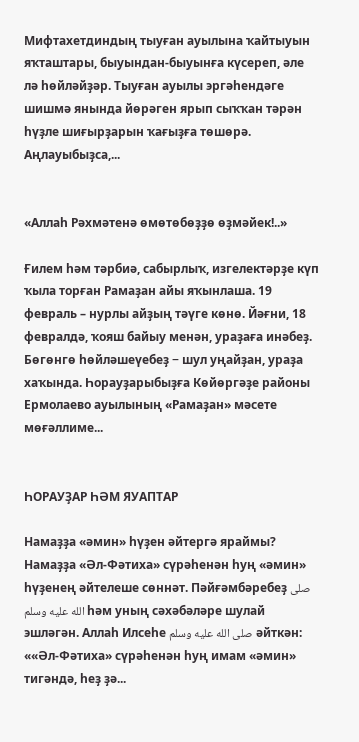Мифтахетдиндың тыуған ауылына ҡайтыуын яҡташтары, быуындан-быуынға күсереп, әле лә һөйләйҙәр. Тыуған ауылы эргәһендәге шишмә янында йөрәген ярып сыҡҡан тәрән һүҙле шиғырҙарын ҡағыҙға төшөрә.   Аңлауыбыҙса,...


«Аллаһ Рәхмәтенә өмөтөбөҙҙө өҙмәйек!..»

Ғилем һәм тәрбиә, сабырлыҡ, изгелектәрҙе күп ҡыла торған Рамаҙан айы яҡынлаша. 19 февраль – нурлы айҙың тәүге көнө. Йәғни, 18 февралдә, ҡояш байыу менән, ураҙаға инәбеҙ. Бөгөнгө һөйләшеүебеҙ − шул уңайҙан, ураҙа хаҡында. Һорауҙарыбыҙға Көйөргәҙе районы Ермолаево ауылының «Рамаҙан» мәсете мөғәллиме...


ҺОРАУҘАР ҺӘМ ЯУАПТАР

Намаҙҙа «әмин» һүҙен әйтергә яраймы? Намаҙҙа «Әл-Фәтиха» сүрәһенән һуң «әмин» һүҙенең әйтелеше сөннәт. Пәйғәмбәребеҙ صلى الله عليه وسلم һәм уның сәхәбәләре шулай эшләгән. Аллаһ Илсеһе صلى الله عليه وسلم әйткән: ««Әл-Фәтиха» сүрәһенән һуң имам «әмин» тигәндә, һеҙ ҙә...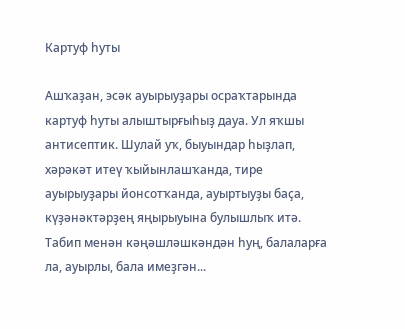Картуф һуты

Ашҡаҙан, эсәк ауырыуҙары осраҡтарында картуф һуты алыштырғыһыҙ дауа. Ул яҡшы антисептик. Шулай уҡ, быуындар һыҙлап, хәрәкәт итеү ҡыйынлашҡанда, тире ауырыуҙары йонсотҡанда, ауыртыуҙы баҫа, күҙәнәктәрҙең яңырыуына булышлыҡ итә.   Табип менән кәңәшләшкәндән һуң, балаларға ла, ауырлы, бала имеҙгән...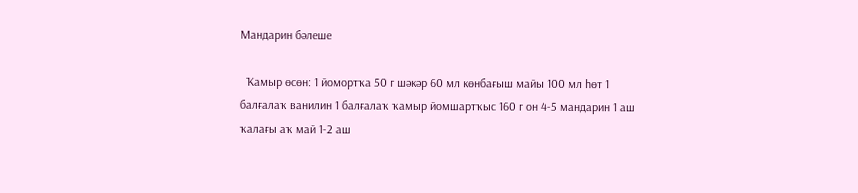Мандарин бәлеше

  Ҡамыр өсөн: 1 йомортҡа 50 г шәкәр 60 мл көнбағыш майы 100 мл һөт 1 балғалаҡ ванилин 1 балғалаҡ ҡамыр йомшартҡыс 160 г он 4-5 мандарин 1 аш ҡалағы аҡ май 1-2 аш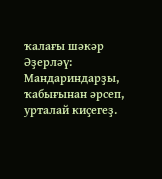ҡалағы шәкәр   Әҙерләү: Мандариндарҙы, ҡабығынан әрсеп, урталай киҫегеҙ.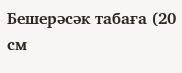Бешерәсәк табаға (20 см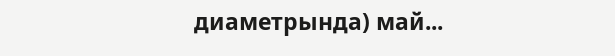диаметрында) май...